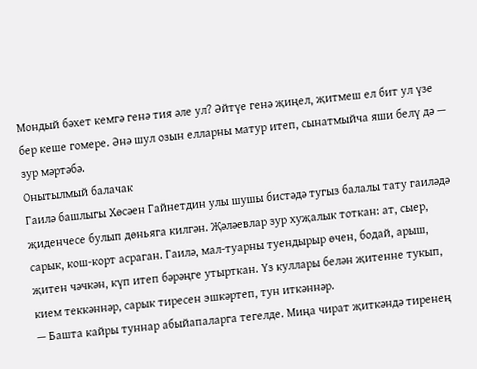Мондый бәхет кемгә генә тия әле ул? Әйтүе генә җиңел, җитмеш ел бит ул үзе бер кеше гомере. Әнә шул озын елларны матур итеп, сынатмыйча яши белү дә — зур мәртәбә.
Онытылмый балачак
Гаилә башлыгы Хөсәен Гайнетдин улы шушы бистәдә тугыз балалы тату гаиләдә җиденчесе булып дөньяга килгән. Җәләевлар зур хуҗалык тоткан: ат, сыер, сарык, кош‑корт асраган. Гаилә, мал‑туарны туендырыр өчен, бодай, арыш, җитен чәчкән, күп итеп бәрәңге утырткан. Үз куллары белән җитенне тукып, кием теккәннәр, сарык тиресен эшкәртеп, тун иткәннәр.
— Башта кайры туннар абыйапаларга тегелде. Миңа чират җиткәндә тиренең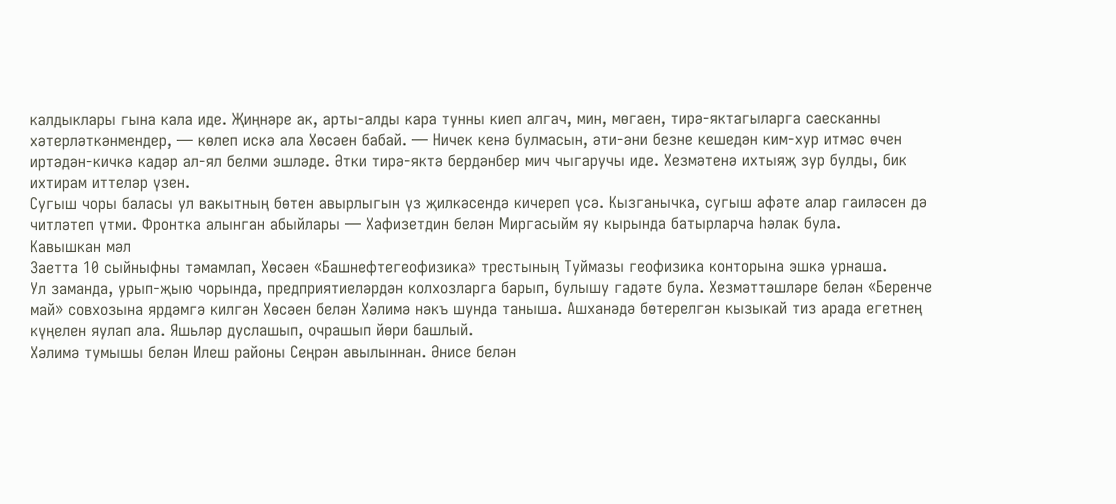калдыклары гына кала иде. Җиңнәре ак, арты‑алды кара тунны киеп алгач, мин, мөгаен, тирә‑яктагыларга саесканны хәтерләткәнмендер, — көлеп искә ала Хөсәен бабай. — Ничек кенә булмасын, әти‑әни безне кешедән ким‑хур итмәс өчен иртәдән‑кичкә кадәр ал‑ял белми эшләде. Әтки тирә‑яктә бердәнбер мич чыгаручы иде. Хезмәтенә ихтыяҗ зур булды, бик ихтирам иттеләр үзен.
Сугыш чоры баласы ул вакытның бөтен авырлыгын үз җилкәсендә кичереп үсә. Кызганычка, сугыш афәте алар гаиләсен дә читләтеп үтми. Фронтка алынган абыйлары — Хафизетдин белән Миргасыйм яу кырында батырларча һәлак була.
Кавышкан мәл
Заетта 10 сыйныфны тәмамлап, Хөсәен «Башнефтегеофизика» трестының Туймазы геофизика конторына эшкә урнаша.
Ул заманда, урып‑җыю чорында, предприятиеләрдән колхозларга барып, булышу гадәте була. Хезмәттәшләре белән «Беренче май» совхозына ярдәмгә килгән Хөсәен белән Хәлимә нәкъ шунда таныша. Ашханәдә бөтерелгән кызыкай тиз арада егетнең күңелен яулап ала. Яшьләр дуслашып, очрашып йөри башлый.
Хәлимә тумышы белән Илеш районы Сеңрән авылыннан. Әнисе белән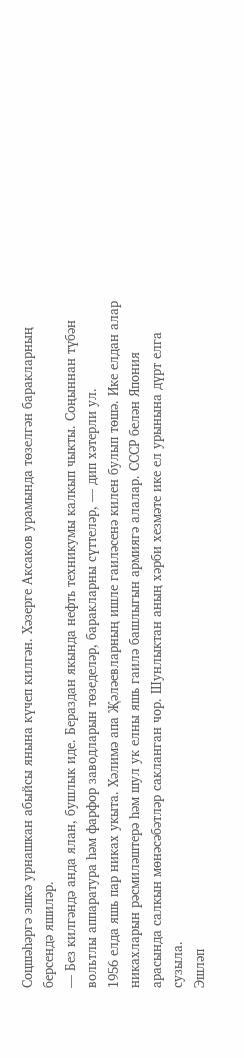Соцшәһәргә эшкә урнашкан абыйсы янына күчеп килгән. Хәзерге Аксаков урамында төзелгән баракларның берсендә яшиләр.
— Без килгәндә анда ялан, бушлык иде. Бераздан якында нефть техникумы калкып чыкты. Соңыннан түбән вольтлы аппаратура һәм фарфор заводларын төзеделәр, баракларны сүттеләр, — дип хәтерли ул.
1956 елда яшь пар никах укыта. Хәлимә апа Җәләевларның ишле гаиләсенә килен булып төшә. Ике елдан алар никахларын рәсмиләштерә һәм шул ук елны яшь гаилә башлыгын армиягә алалар. СССР белән Япония арасында салкын мөнәсәбәтләр сакланган чор. Шунлыктан аның хәрби хезмәте ике ел урынына дүрт елга сузыла.
Эшләп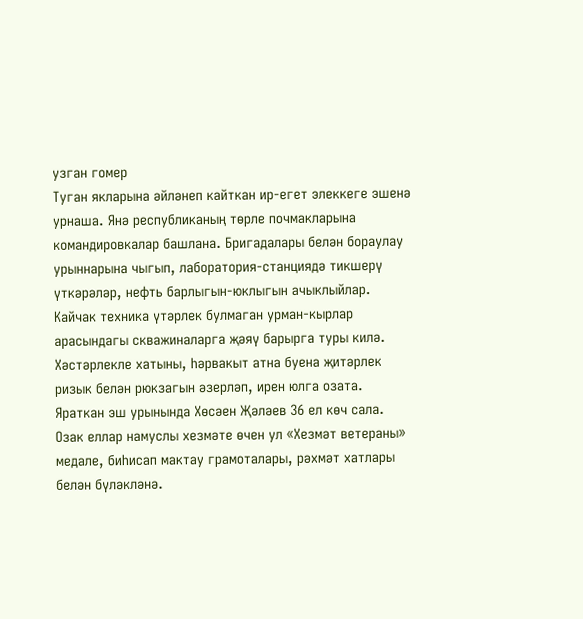узган гомер
Туган якларына әйләнеп кайткан ир‑егет элеккеге эшенә урнаша. Янә республиканың төрле почмакларына командировкалар башлана. Бригадалары белән бораулау урыннарына чыгып, лаборатория‑станциядә тикшерү үткәрәләр, нефть барлыгын‑юклыгын ачыклыйлар. Кайчак техника үтәрлек булмаган урман‑кырлар арасындагы скважиналарга җәяү барырга туры килә. Хәстәрлекле хатыны, һәрвакыт атна буена җитәрлек ризык белән рюкзагын әзерләп, ирен юлга озата.
Яраткан эш урынында Хөсәен Җәләев 36 ел көч сала. Озак еллар намуслы хезмәте өчен ул «Хезмәт ветераны» медале, биһисап мактау грамоталары, рәхмәт хатлары белән бүләкләнә.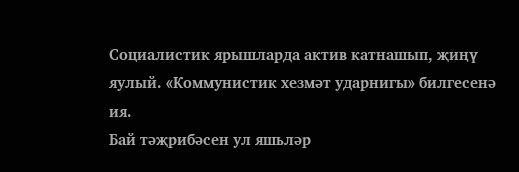Социалистик ярышларда актив катнашып, җиңү яулый. «Коммунистик хезмәт ударнигы» билгесенә ия.
Бай тәҗрибәсен ул яшьләр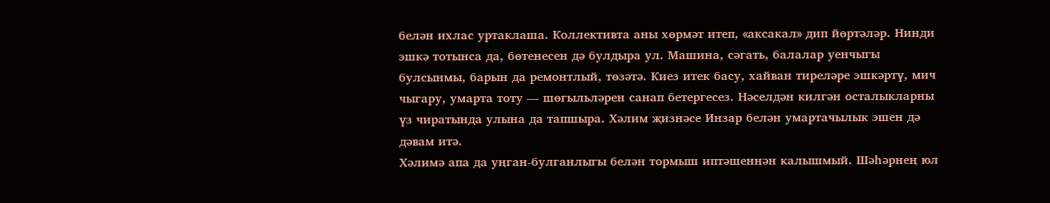белән ихлас уртаклаша. Коллективта аны хөрмәт итеп, «аксакал» дип йөртәләр. Нинди эшкә тотынса да, бөтенесен дә булдыра ул. Машина, сәгать, балалар уенчыгы булсынмы, барын да ремонтлый, төзәтә. Киез итек басу, хайван тиреләре эшкәртү, мич чыгару, умарта тоту — шөгыльләрен санап бетергесез. Нәселдән килгән осталыкларны үз чиратында улына да тапшыра. Хәлим җизнәсе Инзар белән умартачылык эшен дә дәвам итә.
Хәлимә апа да уңган‑булганлыгы белән тормыш иптәшеннән калышмый. Шәһәрнең юл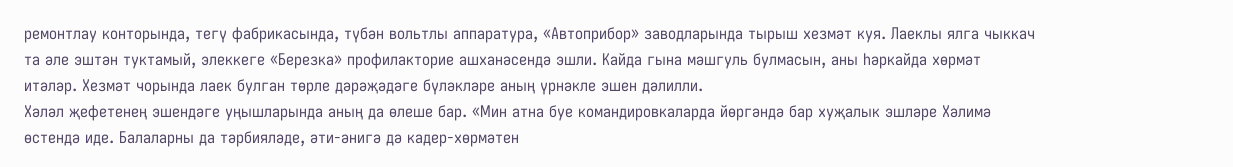ремонтлау конторында, тегү фабрикасында, түбән вольтлы аппаратура, «Автоприбор» заводларында тырыш хезмәт куя. Лаеклы ялга чыккач та әле эштән туктамый, элеккеге «Березка» профилакторие ашханәсендә эшли. Кайда гына мәшгуль булмасын, аны һәркайда хөрмәт итәләр. Хезмәт чорында лаек булган төрле дәрәҗәдәге бүләкләре аның үрнәкле эшен дәлилли.
Хәләл җефетенең эшендәге уңышларында аның да өлеше бар. «Мин атна буе командировкаларда йөргәндә бар хуҗалык эшләре Хәлимә өстендә иде. Балаларны да тәрбияләде, әти‑әнигә дә кадер‑хөрмәтен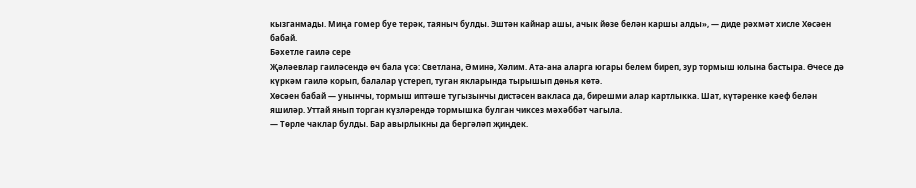кызганмады. Миңа гомер буе терәк, таяныч булды. Эштән кайнар ашы, ачык йөзе белән каршы алды», — диде рәхмәт хисле Хөсәен бабай.
Бәхетле гаилә сере
Җәләевлар гаиләсендә өч бала үсә: Светлана, Әминә, Хәлим. Ата‑ана аларга югары белем биреп, зур тормыш юлына бастыра. Өчесе дә күркәм гаилә корып, балалар үстереп, туган якларында тырышып дөнья көтә.
Хөсәен бабай — унынчы, тормыш иптәше тугызынчы дистәсен вакласа да, бирешми алар картлыкка. Шат, күтәренке кәеф белән яшиләр. Уттай янып торган күзләрендә тормышка булган чиксез мәхәббәт чагыла.
— Төрле чаклар булды. Бар авырлыкны да бергәләп җиңдек.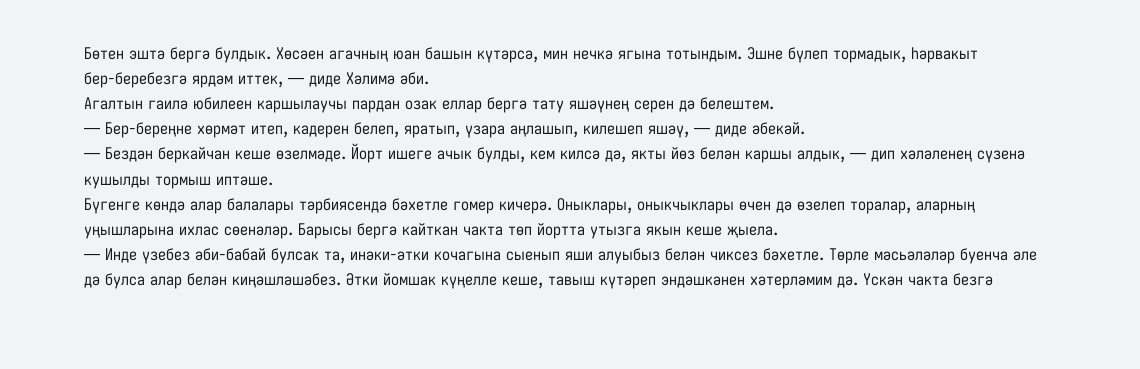Бөтен эштә бергә булдык. Хөсәен агачның юан башын күтәрсә, мин нечкә ягына тотындым. Эшне бүлеп тормадык, һәрвакыт бер‑беребезгә ярдәм иттек, — диде Хәлимә әби.
Агалтын гаилә юбилеен каршылаучы пардан озак еллар бергә тату яшәүнең серен дә белештем.
— Бер‑береңне хөрмәт итеп, кадерен белеп, яратып, үзара аңлашып, килешеп яшәү, — диде әбекәй.
— Бездән беркайчан кеше өзелмәде. Йорт ишеге ачык булды, кем килсә дә, якты йөз белән каршы алдык, — дип хәләленең сүзенә кушылды тормыш иптәше.
Бүгенге көндә алар балалары тәрбиясендә бәхетле гомер кичерә. Оныклары, оныкчыклары өчен дә өзелеп торалар, аларның уңышларына ихлас сөенәләр. Барысы бергә кайткан чакта төп йортта утызга якын кеше җыела.
— Инде үзебез әби‑бабай булсак та, инәки‑әтки кочагына сыенып яши алуыбыз белән чиксез бәхетле. Төрле мәсьәләләр буенча әле дә булса алар белән киңәшләшәбез. Әтки йомшак күңелле кеше, тавыш күтәреп эндәшкәнен хәтерләмим дә. Үскән чакта безгә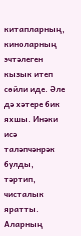китапларның, киноларның эчтәлеген кызык итеп сөйли иде. Әле дә хәтере бик яхшы. Инәки исә таләпчәнрәк булды, тәртип, чисталык яратты. Аларның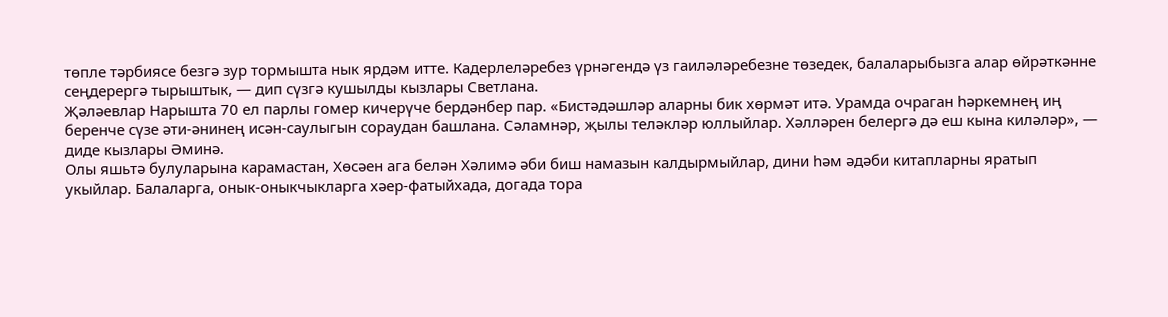төпле тәрбиясе безгә зур тормышта нык ярдәм итте. Кадерлеләребез үрнәгендә үз гаиләләребезне төзедек, балаларыбызга алар өйрәткәнне сеңдерергә тырыштык, — дип сүзгә кушылды кызлары Светлана.
Җәләевлар Нарышта 70 ел парлы гомер кичерүче бердәнбер пар. «Бистәдәшләр аларны бик хөрмәт итә. Урамда очраган һәркемнең иң беренче сүзе әти‑әнинең исән‑саулыгын сораудан башлана. Сәламнәр, җылы теләкләр юллыйлар. Хәлләрен белергә дә еш кына киләләр», — диде кызлары Әминә.
Олы яшьтә булуларына карамастан, Хөсәен ага белән Хәлимә әби биш намазын калдырмыйлар, дини һәм әдәби китапларны яратып укыйлар. Балаларга, онык‑оныкчыкларга хәер‑фатыйхада, догада тора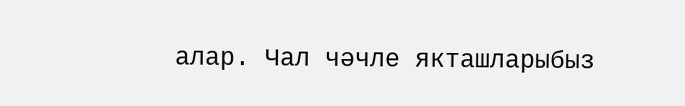алар. Чал чәчле якташларыбыз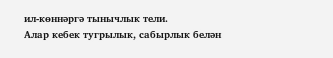ил‑көннәргә тынычлык тели.
Алар кебек тугрылык, сабырлык белән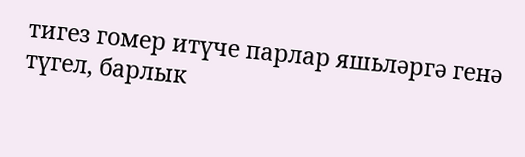тигез гомер итүче парлар яшьләргә генә түгел, барлык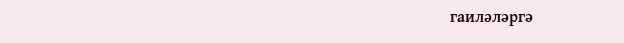гаиләләргә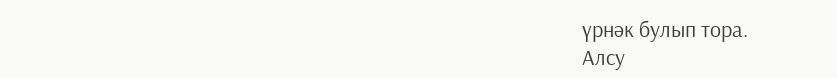үрнәк булып тора.
Алсу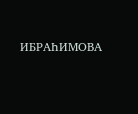ИБРАҺИМОВА